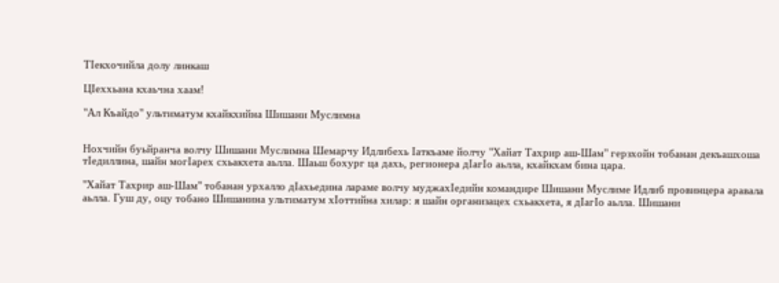ТIекхочийла долу линкаш

ЦIеххьана кхаьчна хаам!

"Ал Къайдо" ультиматум кхайкхийна Шишани Муслимна


Нохчийн буьйранча волчу Шишани Муслимна Шемарчу Идлибехь Iаткъаме йолчу "Хайат Тахрир аш-Шам" герзхойн тобанан декъашхоша тIедиллина, шайн могIарех схьакхета аьлла. Шаьш бохург ца дахь, регионера дIагIо аьлла, кхайкхам бина цара.

"Хайат Тахрир аш-Шам" тобанан урхалло дIахьедина лараме волчу муджахIедийн командире Шишани Муслиме Идлиб провинцера аравала аьлла. Гуш ду, оцу тобано Шишанина ультиматум хIоттийна хилар: я шайн организацех схьакхета, я дIагIо аьлла. Шишани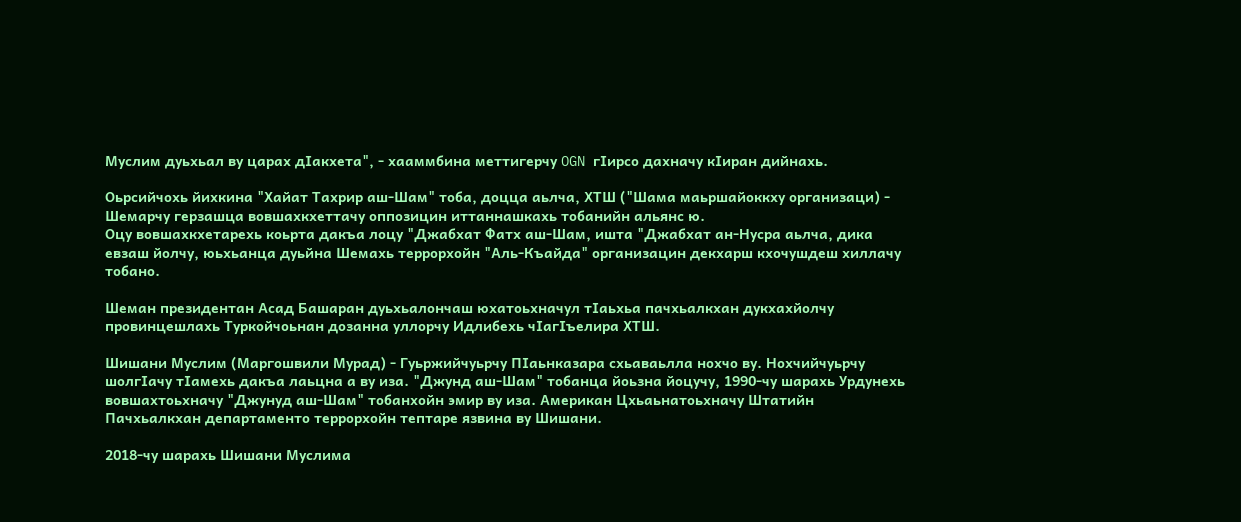Муслим дуьхьал ву царах дIакхета", - хааммбина меттигерчу OGN гIирсо дахначу кIиран дийнахь.

Оьрсийчохь йихкина "Хайат Тахрир аш-Шам" тоба, доцца аьлча, ХТШ ("Шама маьршайоккху организаци) - Шемарчу герзашца вовшахкхеттачу оппозицин иттаннашкахь тобанийн альянс ю.
Оцу вовшахкхетарехь коьрта дакъа лоцу "Джабхат Фатх аш-Шам, ишта "Джабхат ан-Нусра аьлча, дика евзаш йолчу, юьхьанца дуьйна Шемахь террорхойн "Аль-Къайда" организацин декхарш кхочушдеш хиллачу тобано.

Шеман президентан Асад Башаран дуьхьалончаш юхатоьхначул тIаьхьа пачхьалкхан дукхахйолчу провинцешлахь Туркойчоьнан дозанна уллорчу Идлибехь чIагIъелира ХТШ.

Шишани Муслим (Маргошвили Мурад) - Гуьржийчуьрчу ПIаьнказара схьаваьлла нохчо ву. Нохчийчуьрчу шолгIачу тIамехь дакъа лаьцна а ву иза. "Джунд аш-Шам" тобанца йоьзна йоцучу, 1990-чу шарахь Урдунехь вовшахтоьхначу "Джунуд аш-Шам" тобанхойн эмир ву иза. Американ Цхьаьнатоьхначу Штатийн Пачхьалкхан департаменто террорхойн тептаре язвина ву Шишани.

2018-чу шарахь Шишани Муслима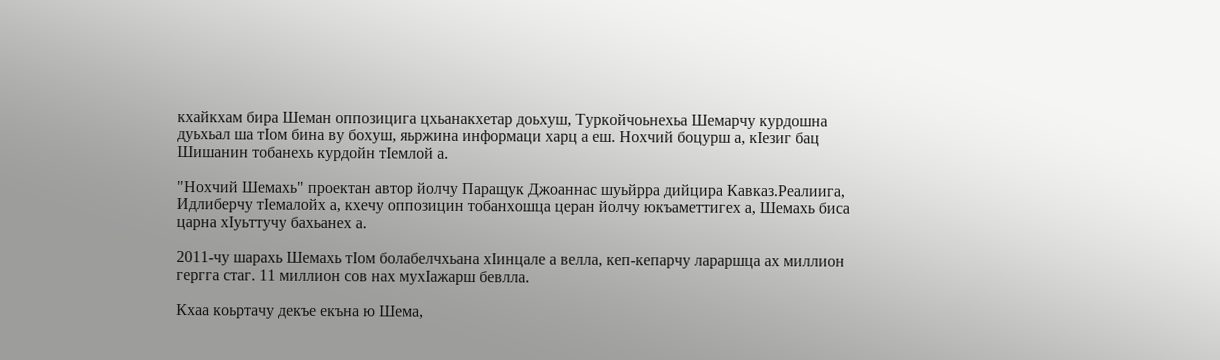кхайкхам бира Шеман оппозицига цхьанакхетар доьхуш, Туркойчоьнехьа Шемарчу курдошна дуьхьал ша тIом бина ву бохуш, яьржина информаци харц а еш. Нохчий боцурш а, кIезиг бац Шишанин тобанехь курдойн тIемлой а.

"Нохчий Шемахь" проектан автор йолчу Паращук Джоаннас шуьйрра дийцира Кавказ.Реалиига, Идлиберчу тIемалойх а, кхечу оппозицин тобанхошца церан йолчу юкъаметтигех а, Шемахь биса царна хIуьттучу бахьанех а.

2011-чу шарахь Шемахь тIом болабелчхьана хIинцале а велла, кеп-кепарчу лараршца ах миллион гергга стаг. 11 миллион сов нах мухIажарш бевлла.

Кхаа коьртачу декъе екъна ю Шема,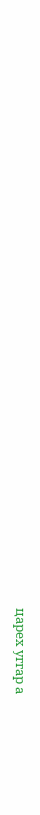царех уггар а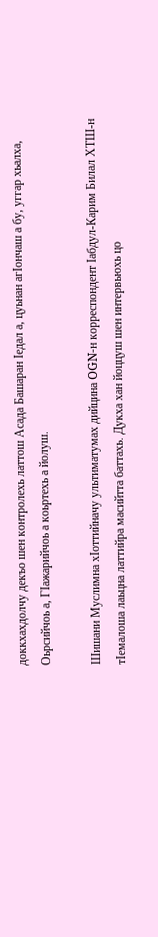доккхахдолчу декъо шен контролехь латтош Асада Башаран Iедал а, цуьнан агIончаш а бу, уггар хьалха, Оьрсийчоь а, ГIажарийчоь а коьртехь а йолуш.

Шишани Муслимна хIоттийначу ультиматумах дийцина OGN-н корреспондент Iабдул-Карим Билал ХТШ-н тIемалоша лаьцна латтийра масийтта баттахь. Дукха хан йоццуш шен интервьюхь цо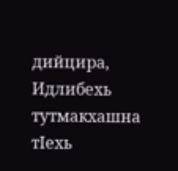дийцира, Идлибехь тутмакхашна тIехь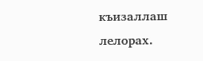къизаллаш лелорах.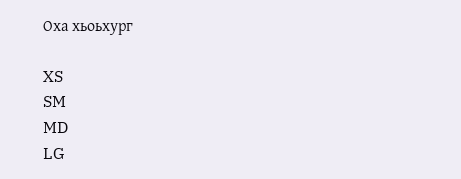Оха хьоьхург

XS
SM
MD
LG